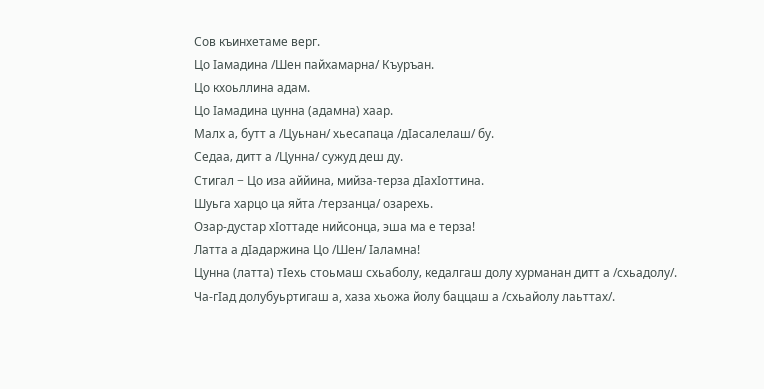Сов къинхетаме верг.
Цо Iамадина /Шен пайхамарна/ Къуръан.
Цо кхоьллина адам.
Цо Iамадина цунна (адамна) хаар.
Малх а‚ бутт а /Цуьнан/ хьесапаца /дIасалелаш/ бу.
Седаа‚ дитт а /Цунна/ сужуд деш ду.
Стигал − Цо иза аййина‚ мийза-терза дIахIоттина.
Шуьга харцо ца яйта /терзанца/ озарехь.
Озар-дустар хIоттаде нийсонца‚ эша ма е терза!
Латта а дIадаржина Цо /Шен/ Iаламна!
Цунна (латта) тIехь стоьмаш схьаболу‚ кедалгаш долу хурманан дитт а /схьадолу/.
Ча-гIад долубуьртигаш а, хаза хьожа йолу баццаш а /схьайолу лаьттах/.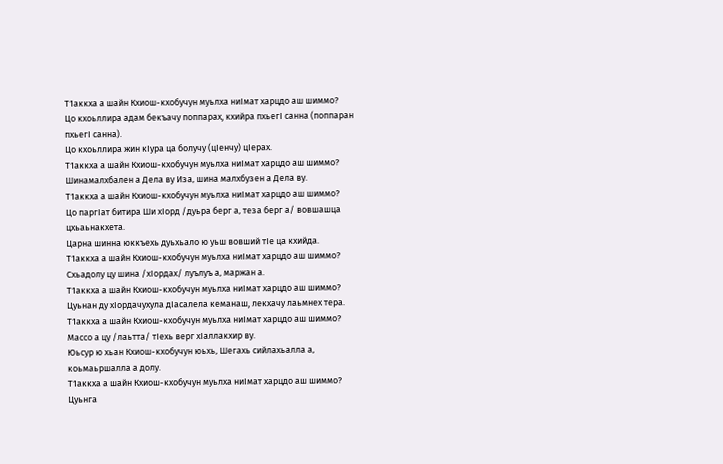Т1аккха а шайн Кхиош-кхобучун муьлха ниIмат харцдо аш шиммо?
Цо кхоьллира адам бекъачу поппарах, кхийра пхьегI санна (поппаран пхьегI санна).
Цо кхоьллира жин кIура ца болучу (цIенчу) цIерах.
Т1аккха а шайн Кхиош-кхобучун муьлха ниIмат харцдо аш шиммо?
Шинамалхбален а Дела ву Иза‚ шина малхбузен а Дела ву.
Т1аккха а шайн Кхиош-кхобучун муьлха ниIмат харцдо аш шиммо?
Цо паргIат битира Ши хIорд /дуьра берг а‚ теза берг а/ вовшашца цхьаьнакхета.
Царна шинна юккъехь дуьхьало ю уьш вовший тIе ца кхийда.
Т1аккха а шайн Кхиош-кхобучун муьлха ниIмат харцдо аш шиммо?
Схьадолу цу шина /хIордах/ луълуъ а‚ маржан а.
Т1аккха а шайн Кхиош-кхобучун муьлха ниIмат харцдо аш шиммо?
Цуьнан ду хIордачухула дIасалела кеманаш, лекхачу лаьмнех тера.
Т1аккха а шайн Кхиош-кхобучун муьлха ниIмат харцдо аш шиммо?
Массо а цу /лаьтта/ тIехь верг хIаллакхир ву.
Юьсур ю хьан Кхиош-кхобучун юьхь‚ Шегахь сийлахьалла а‚ коьмаьршалла а долу.
Т1аккха а шайн Кхиош-кхобучун муьлха ниIмат харцдо аш шиммо?
Цуьнга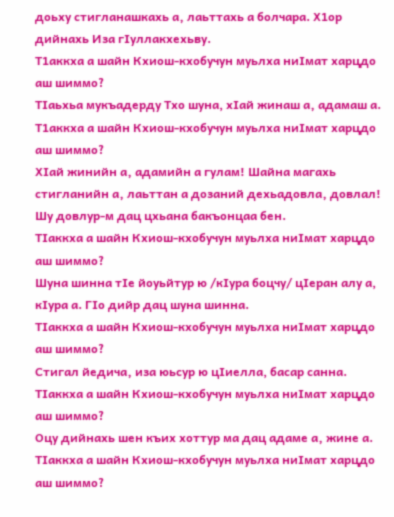доьху стигланашкахь а‚ лаьттахь а болчара. Х1ор дийнахь Иза гIуллакхехьву.
Т1аккха а шайн Кхиош-кхобучун муьлха ниIмат харцдо аш шиммо?
ТIаьхьа мукъадерду Тхо шуна, хIай жинаш а‚ адамаш а.
Т1аккха а шайн Кхиош-кхобучун муьлха ниIмат харцдо аш шиммо?
ХIай жинийн а‚ адамийн а гулам! Шайна магахь стигланийн а‚ лаьттан а дозаний дехьадовла‚ довлал! Шу довлур-м дац цхьана бакъонцаа бен.
ТIаккха а шайн Кхиош-кхобучун муьлха ниIмат харцдо аш шиммо?
Шуна шинна тIе йоуьйтур ю /кIура боцчу/ цIеран алу а, кIура а. ГIо дийр дац шуна шинна.
ТIаккха а шайн Кхиош-кхобучун муьлха ниIмат харцдо аш шиммо?
Стигал йедича‚ иза юьсур ю цIиелла, басар санна.
ТIаккха а шайн Кхиош-кхобучун муьлха ниIмат харцдо аш шиммо?
Оцу дийнахь шен къих хоттур ма дац адаме а‚ жине а.
ТIаккха а шайн Кхиош-кхобучун муьлха ниIмат харцдо аш шиммо?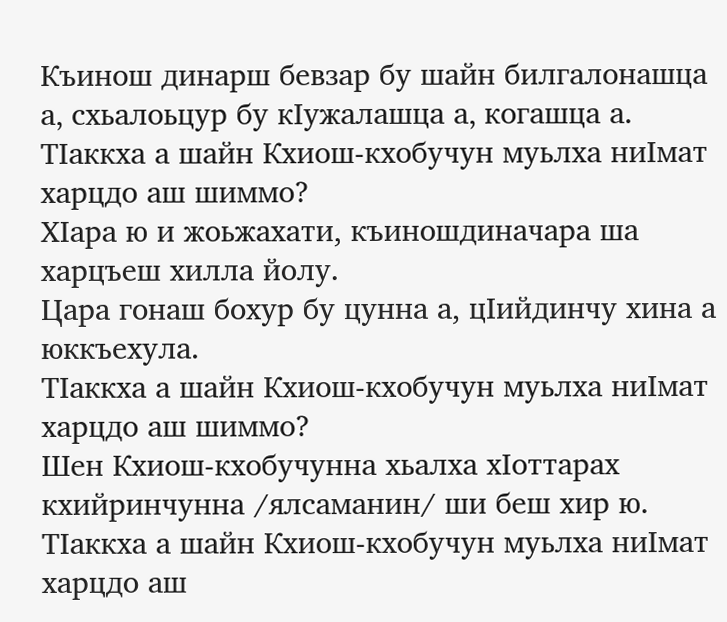Къинош динарш бевзар бу шайн билгалонашца а‚ схьалоьцур бу кIужалашца а‚ когашца а.
ТIаккха а шайн Кхиош-кхобучун муьлха ниIмат харцдо аш шиммо?
ХIара ю и жоьжахати, къиношдиначара ша харцъеш хилла йолу.
Цара гонаш бохур бу цунна а, цIийдинчу хина а юккъехула.
ТIаккха а шайн Кхиош-кхобучун муьлха ниIмат харцдо аш шиммо?
Шен Кхиош-кхобучунна хьалха хIоттарах кхийринчунна /ялсаманин/ ши беш хир ю.
ТIаккха а шайн Кхиош-кхобучун муьлха ниIмат харцдо аш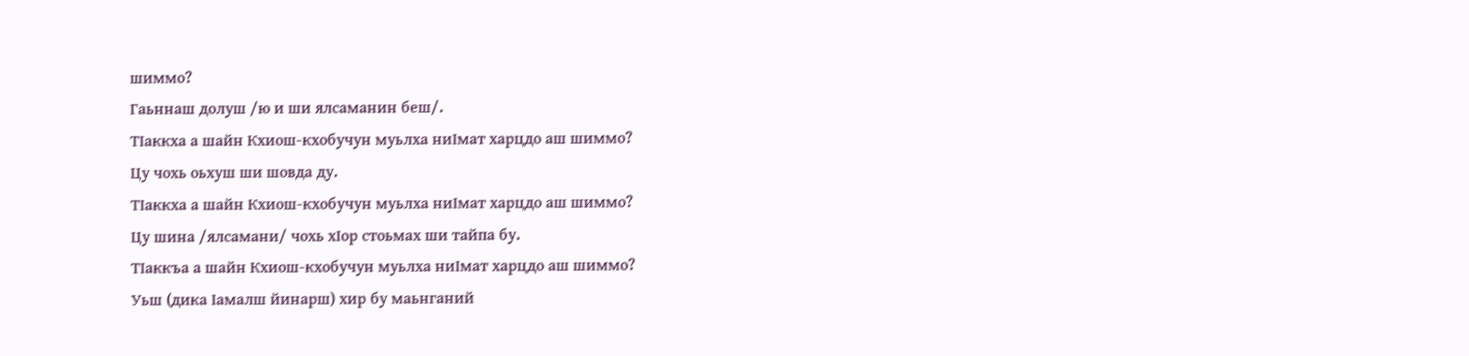шиммо?
Гаьннаш долуш /ю и ши ялсаманин беш/.
ТIаккха а шайн Кхиош-кхобучун муьлха ниIмат харцдо аш шиммо?
Цу чохь оьхуш ши шовда ду.
ТIаккха а шайн Кхиош-кхобучун муьлха ниIмат харцдо аш шиммо?
Цу шина /ялсамани/ чохь хIор стоьмах ши тайпа бу.
ТIаккъа а шайн Кхиош-кхобучун муьлха ниIмат харцдо аш шиммо?
Уьш (дика Iамалш йинарш) хир бу маьнганий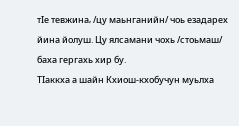тIе тевжина‚ /цу маьнганийн/ чоь езадарех йина йолуш. Цу ялсамани чохь /стоьмаш/ баха гергахь хир бу.
ТIаккха а шайн Кхиош-кхобучун муьлха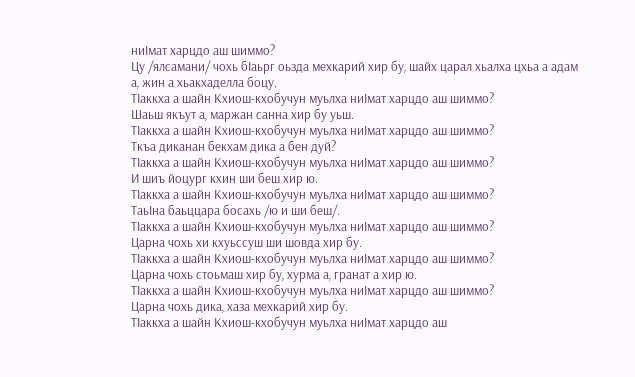ниIмат харцдо аш шиммо?
Цу /ялсамани/ чохь бIаьрг оьзда мехкарий хир бу‚ шайх царал хьалха цхьа а адам а‚ жин а хьакхаделла боцу.
ТIаккха а шайн Кхиош-кхобучун муьлха ниIмат харцдо аш шиммо?
Шаьш якъут а‚ маржан санна хир бу уьш.
ТIаккха а шайн Кхиош-кхобучун муьлха ниIмат харцдо аш шиммо?
Ткъа диканан бекхам дика а бен дуй?
ТIаккха а шайн Кхиош-кхобучун муьлха ниIмат харцдо аш шиммо?
И шиъ йоцург кхин ши беш хир ю.
ТIаккха а шайн Кхиош-кхобучун муьлха ниIмат харцдо аш шиммо?
ТаьIна баьццара босахь /ю и ши беш/.
ТIаккха а шайн Кхиош-кхобучун муьлха ниIмат харцдо аш шиммо?
Царна чохь хи кхуьссуш ши шовда хир бу.
ТIаккха а шайн Кхиош-кхобучун муьлха ниIмат харцдо аш шиммо?
Царна чохь стоьмаш хир бу‚ хурма а‚ гранат а хир ю.
ТIаккха а шайн Кхиош-кхобучун муьлха ниIмат харцдо аш шиммо?
Царна чохь дика‚ хаза мехкарий хир бу.
ТIаккха а шайн Кхиош-кхобучун муьлха ниIмат харцдо аш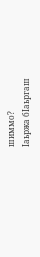шиммо?
Iаьржа бIаьргаш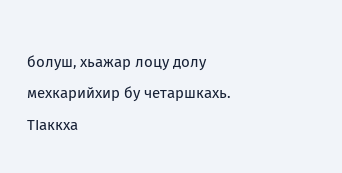болуш‚ хьажар лоцу долу мехкарийхир бу четаршкахь.
ТIаккха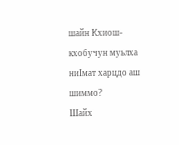шайн Кхиош-кхобучун муьлха ниIмат харцдо аш шиммо?
Шайх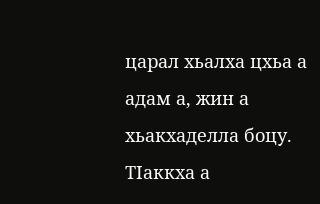царал хьалха цхьа а адам а‚ жин а хьакхаделла боцу.
ТIаккха а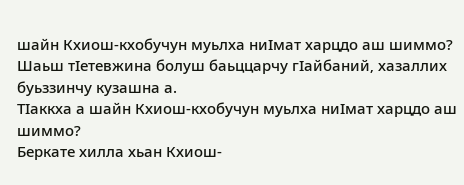шайн Кхиош-кхобучун муьлха ниIмат харцдо аш шиммо?
Шаьш тIетевжина болуш баьццарчу гIайбаний‚ хазаллих буьззинчу кузашна а.
ТIаккха а шайн Кхиош-кхобучун муьлха ниIмат харцдо аш шиммо?
Беркате хилла хьан Кхиош-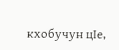кхобучун цIе‚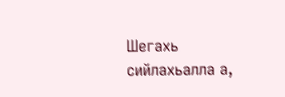Шегахь сийлахьалла а‚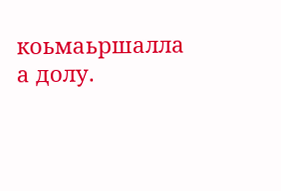коьмаьршалла а долу.